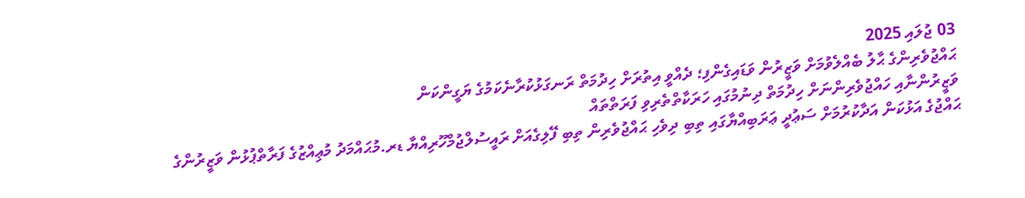03 ޖުލައި 2025
ޙައްޖުވެރިންގެ ޙާލު ބެއްލެވުމަށް ވަޒީރުން ވަޑައިގެންފި؛ ދެއްވީ އިތުރަށް ހިދުމަތް ރަނގަޅުކުރާނެކަމުގެ ޔަގީންކަން
ވަޒީރުންނާއި ހައްޖުވެރިންނަށް ހިދުމަތް ދިނުމުގައި ހަރަކާތްތެރިވި ފަރަތްތައް
ޙައްޖުގެ އަޅުކަން އަދާކުރުމަށް ސަޢުދީ ޢަރަބިއްޔާގައި ތިބި ދިވެހި ޙައްޖުވެރިން ތިބި ފޭލިގެއަށް ރައީސުލްޖުމްހޫރިއްޔާ ޑރ.މުޙައްމަދު މުޢިއްޒުގެ ފަރާތްޕުޅުން ވަޒީރުންގެ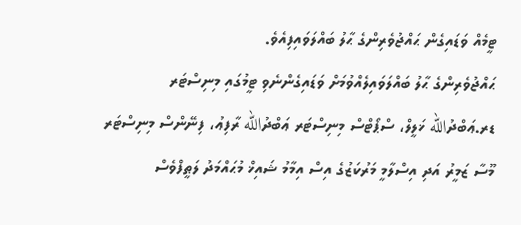ޓީމެއް ވަޑައިގެން ޙައްޖުވެރިންގެ ޙާލު ބައްލަވައިފިއެވެ.
ޙައްޖުވެރިންގެ ޙާލު ބައްލަވައިލެއްވުމަށް ވަޑައިގެންނެވި ޓީމުގައި މިނިސްޓަރ ޑރ.ޢަބްދުالله ޚަލީލް، ސްޕޯޓްސް މިނިސްޓަރ ޢަބްދުالله ރާފިޢު، ފިނޭންސް މިނިސްޓަރ މޫސާ ޒަމީރު އަދި އިސްލާމީ މަރުކަޒުގެ އިސް އިމާމު ޝައިޚް މުޙައްމަދު ލަޠީފްވެސް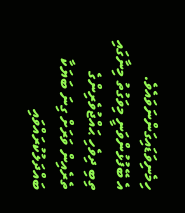ހިމެނިވަޑައިގަންނަވައެވެ.
އެ ބޭފުޅުންވަނީ މިވަގުތު މިނާގައި ތިބި ދިވެހި ޙައްޖުވެރިންގެ ތެރެއިން ވަރަށް ގިނަ ބަޔަކާ ބައްދަލުކުރައްވައި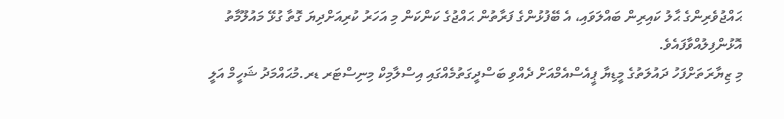ޙައްޖުވެރިންގެ ޙާލު ކައިރިން ބައްލަވައި، އެ ބޭފުޅުންގެ ފަރާތުން ޙައްޖުގެ ކަންކަން މި އަހަރު ކުރިއަށްދިޔަ ގޮތާ ގުޅޭ މައުލޫމާތު އޮޅުންފިލުއްވާފައެވެ.
މި ޒިޔާރަތަށްފަހު ދައުލަތުގެ މީޑިޔާ ޕީއެސްއެމްއަށް ދެއްވި ބަސްދީގަތުމެއްގައި އިސްލާމިކް މިނިސްޓަރ ޑރ.މުޙައްމަދު ޝަހީމް އަލީ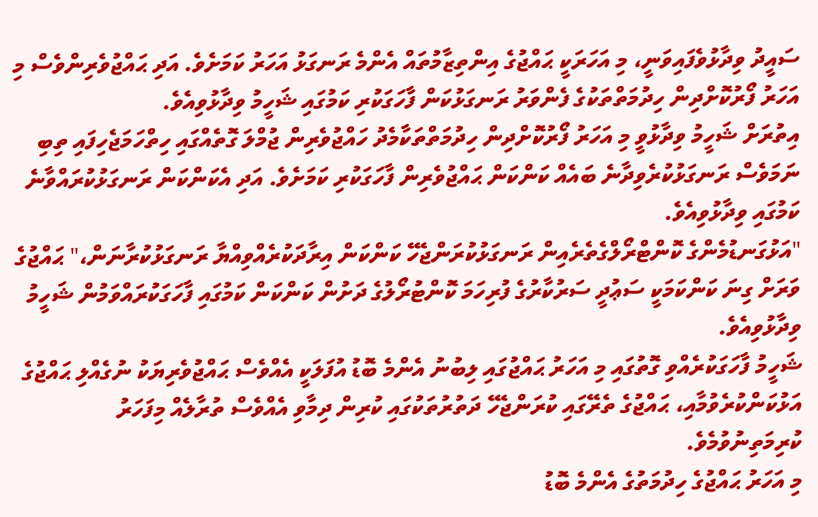ސައީދު ވިދާޅުވެފައިވަނީ، މި އަހަރަކީ ޙައްޖުގެ އިންތިޒާމުތައް އެންމެ ރަނގަޅު އަހަރު ކަމަށެވެ. އަދި ޙައްޖުވެރިންވެސް މި އަހަރު ފޯރުކޮށްދިން ހިދުމަތްތަކުގެ ފެންވަރު ރަނގަޅުކަން ފާހަގަކުރި ކަމުގައި ޝަހީމު ވިދާޅުވިއެވެ.
އިތުރަށް ޝަހީމު ވިދާޅުވީ މި އަހަރު ފޯރުކޮށްދިން ހިދުމަތްތަކާމެދު ހައްޖުވެރިން ޖުމްލަ ގޮތެއްގައި ހިތްހަމަޖެހިފައި ތިބި ނަމަވެސް ރަނގަޅުކުރެވިދާނެ ބައެއް ކަންކަން ޙައްޖުވެރިން ފާހަގަކުރި ކަމަށެވެ. އަދި އެކަންކަން ރަނގަޅުކުރައްވާނެ ކަމުގައި ވިދާޅުވިއެވެ.
"އަޅުގަނޑުމެންގެ ކޮންޓްރޯލްގެތެރެއިން ރަނގަޅުކުރަންޖެހޭ ކަންކަން އިރާދަކުރެއްވިއްޔާ ރަނގަޅުކުރާނަން،" ޙައްޖުގެ ވަރަށް ގިނަ ކަންކަމަކީ ސަޢުދީ ސަރުކާރުގެ ފުރިހަމަ ކޮންޓުރޯލުގެ ދަށުން ކަންކަން ކަމުގައި ފާހަގަކުރައްވަމުން ޝަހީމު ވިދާޅުވިއެވެ.
ޝަހީމު ފާހަގަކުރެއްވި ގޮތުގައި މި އަހަރު ޙައްޖުގައި ލިބުނު އެންމެ ބޮޑު އުފަލަކީ އެއްވެސް ޙައްޖުވެރިޔަކު ނުގެއްލި ޙައްޖުގެ އަޅުކަންކުރެވުމާއި، ޙައްޖުގެ ތެރޭގައި ކުރަންޖެހޭ ދަތުރުތަކުގައި ކުރިން ދިމާވި އެއްވެސް ތުރާލެއް މިފަހަރު ކުރިމަތިނުވުމެވެ.
މި އަހަރު ޙައްޖުގެ ހިދުމަތުގެ އެންމެ ބޮޑު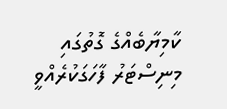ކާމިޔާބެއްގެ ގޮތުގައި މިނިސްޓަރު ފާހަގަކުރެއްވީ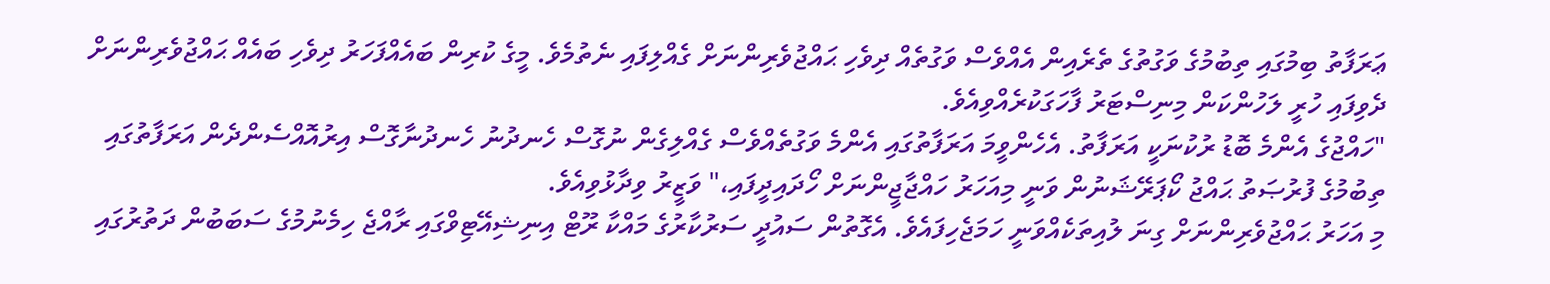ޢަރަފާތު ބިމުގައި ތިބުމުގެ ވަގުތުގެ ތެރެއިން އެއްވެސް ވަގުތެއް ދިވެހި ޙައްޖުވެރިންނަށް ގެއްލިފައި ނެތުމެވެ. މީގެ ކުރިން ބައެއްފަހަރު ދިވެހި ބައެއް ޙައްޖުވެރިންނަށް ދެވިފައި ހުރީ ލަހުންކަން މިނިސްޓަރު ފާހަގަކުރެއްވިއެވެ.
"ހައްޖުގެ އެންމެ ބޮޑު ރުކުނަކީ އަރަފާތު. އެހެންވީމަ އަރަފާތުގައި އެންމެ ވަގުތެއްވެސް ގެއްލިގެން ނުގޮސް ހެނދުނު ހެނދުނާގޮސް އިރުއޮއްސެންދެން އަރަފާތުގައި ތިބުމުގެ ފުރުޞަތު ޙައްޖު ކޯޕަރޭޝަނުން ވަނީ މިއަހަރު ހައްޖާޖީންނަށް ހޯދައިދީފައި،" ވަޒީރު ވިދާޅުވިއެވެ.
މި އަހަރު ޙައްޖުވެރިންނަށް ގިނަ ލުއިތަކެއްވަނީ ހަމަޖެހިފައެވެ. އެގޮތުން ސައުދީ ސަރުކާރުގެ މައްކާ ރޫޓް އިނިޝިއޭޓިވްގައި ރާއްޖެ ހިމެނުމުގެ ސަބަބުން ދަތުރުގައި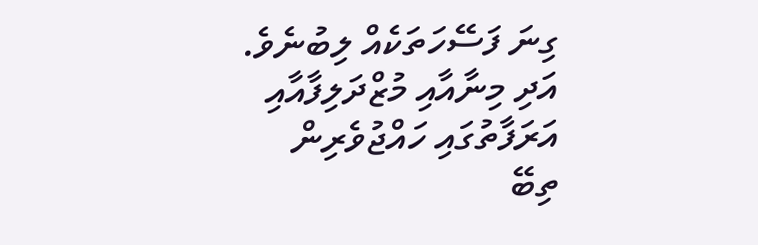ގިނަ ފަސޭހަތަކެއް ލިބުނެވެ. އަދި މިނާއާއި މުޒްދަލިފާއާއި އަރަފާތުގައި ހައްޖުވެރިން ތިބޭ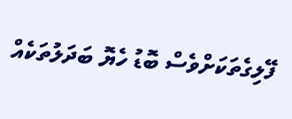ފޭލިގެތަކަށްވެސް ބޮޑު ހެޔޮ ބަދަލުތަކެއް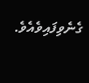ގެނެވިފައިވެއެވެ.